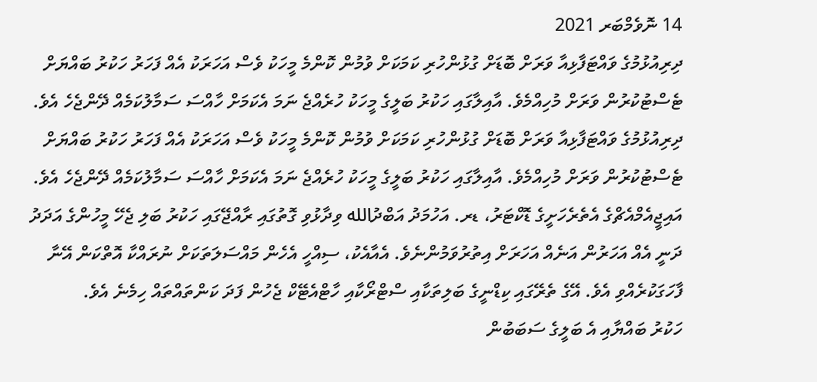14 ނޮވެމްބަރ 2021
ދިރިއުޅުމުގެ ވައްޓަފާޅިއާ ވަރަށް ބޮޑަށް ގުޅުންހުރި ކަމަކަށް ވުމުން ކޮންމެ މީހަކު ވެސް އަހަރަކު އެއް ފަހަރު ހަކުރު ބައްޔަށް ޓެސްޓުކުރުން ވަރަށް މުހިއްމެވެ. އާއިލާގައި ހަކުރު ބަލީގެ މީހަކު ހުރެއްޖެ ނަމަ އެކަމަށް ހާއްސަ ސަމާލުކަމެއް ދޭންޖެހެ އެވެ.
ދިރިއުޅުމުގެ ވައްޓަފާޅިއާ ވަރަށް ބޮޑަށް ގުޅުންހުރި ކަމަކަށް ވުމުން ކޮންމެ މީހަކު ވެސް އަހަރަކު އެއް ފަހަރު ހަކުރު ބައްޔަށް ޓެސްޓުކުރުން ވަރަށް މުހިއްމެވެ. އާއިލާގައި ހަކުރު ބަލީގެ މީހަކު ހުރެއްޖެ ނަމަ އެކަމަށް ހާއްސަ ސަމާލުކަމެއް ދޭންޖެހެ އެވެ.
އައިޖީއެމްއެޗްގެ އެތެރެހަށީގެ ޑޮކްޓަރު، ޑރ. އަހުމަދު އަބްދުالله ވިދާޅުވި ގޮތުގައި ރާއްޖޭގައި ހަކުރު ބަލި ޖެހޭ މީހުންގެ އަދަދު ދަނީ އެއް އަހަރުން އަނެއް އަހަރަށް އިތުރުވަމުންނެވެ. އެއާއެކު، ސިއްހީ އެހެން މައްސަލަތަކަށް ނުރައްކާ އޮތްކަން އޭނާ ފާހަގަކުރެއްވި އެވެ. އޭގެ ތެރޭގައި ކިޑްނީގެ ބަލިތަކާއި ސްޓްރޯކާއި ހާޓްއެޓޭކް ޖެހުން ފަދަ ކަންތައްތައް ހިމެނެ އެވެ.
ހަކުރު ބައްޔާއި އެ ބަލީގެ ސަބަބުން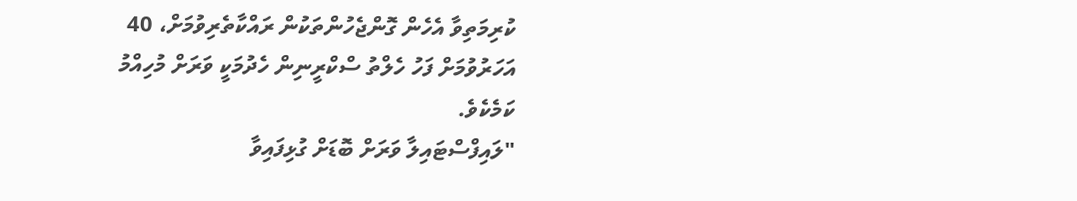ކުރިމަތިވާ އެހެން ގޮންޖެހުންތަކުން ރައްކާތެރިވުމަށް، 40 އަހަރުވުމަށް ފަހު ހެލްތު ސްކްރީނިން ހެދުމަކީ ވަރަށް މުހިއްމު ކަމެކެވެ.
"ލައިފްސްޓައިލާ ވަރަށް ބޮޑަށް ގުޅިފައިވާ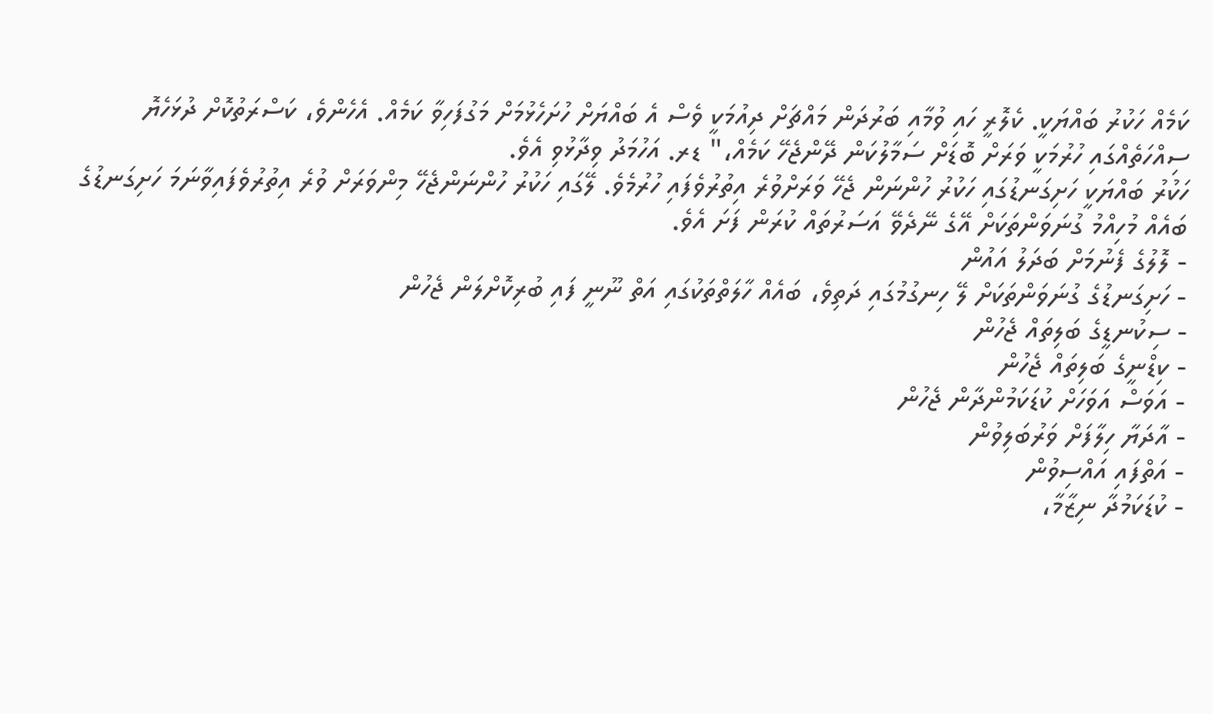ކަމެއް ހަކުރު ބައްޔަކީ. ކެލޮރީ ހައި ވުމާއި ބަރުދަން މައްޗަށް ދިއުމަކީ ވެސް އެ ބައްޔަށް ހުށަހެޅުމަށް މަގުފަހިވާ ކަމެއް. އެހެންވެ، ކަސްރަތުކޮށް ދުޅަހެޔޮ ސިއްހަތެއްގައި ހުރުމަކީ ވަރަށް ބޮޑަށް ސަމާލުކަން ދޭންޖެހޭ ކަމެއް،" ޑރ. އަހުމަދު ވިދާޅުވި އެވެ.
ހަކުރު ބައްޔަކީ ހަށިގަނޑުގައި ހަކުރު ހުންނަން ޖެހޭ ވަރަށްވުރެ އިތުރުވެފައި ހުރުމެވެ. ލޭގައި ހަކުރު ހުންނަންޖެހޭ މިންވަރަށް ވުރެ އިތުރުވެފައިވާނަމަ ހަށިގަނޑުގެ ބައެއް މުހިއްމު ގުނަވަންތަކަށް އޭގެ ނޭދެވޭ އަސަރުތައް ކުރަން ފަށަ އެވެ.
- ލޮލުގެ ފެނުމަށް ބަދަލު އައުން
- ހަށިގަނޑުގެ ގުނަވަންތަކަށް ލޭ ހިނގުމުގައި ދަތިވެ، ބައެއް ހާލަތްތަކުގައި އަތް ނޫނީ ފައި ބުރިކޮށްލަން ޖެހުން
- ސިކުނޑީގެ ބަލިތައް ޖެހުން
- ކިޑްނީގެ ބަލިތައް ޖެހުން
- އަވަސް އަވަހަށް ކުޑަކަމުންދާން ޖެހުން
- އާދަޔާ ހިލާފަށް ވަރުބަލިވުން
- އަތްފައި އައްސިވުން
- ކުޑަކަމުދާ ނިޒާމާ،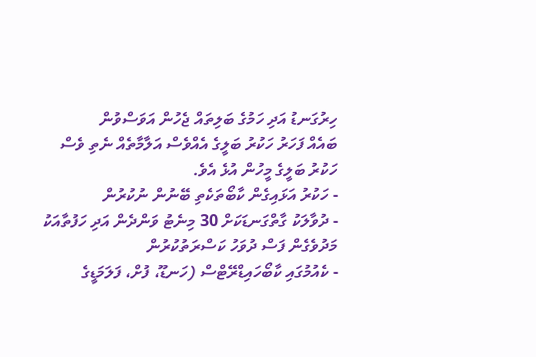ހިރުގަނޑު އަދި ހަމުގެ ބަލިތައް ޖެހުން އަވަސްވުން
ބައެއް ފަހަރު ހަކުރު ބަލީގެ އެއްވެސް އަލާމާތެއް ނެތި ވެސް ހަކުރު ބަލީގެ މީހުން އުޅެ އެވެ.
- ހަކުރު އަޅައިގެން ކާބޯތަކެތި ބޭނުން ނުކުރުން
- ދުވާލަކު ގާތްގަނޑަކަށް 30 މިނެޓު ވަންދެން އަދި ހަފުތާއަކު މަދުވެގެން ފަސް ދުވަހު ކަސްރަތުކުރުން
- ކެއުމުގައި ކާބޯހައިޑްރޭޓްސް (ހަނޑޫ، ފުށް، ފަލަމަޑީގެ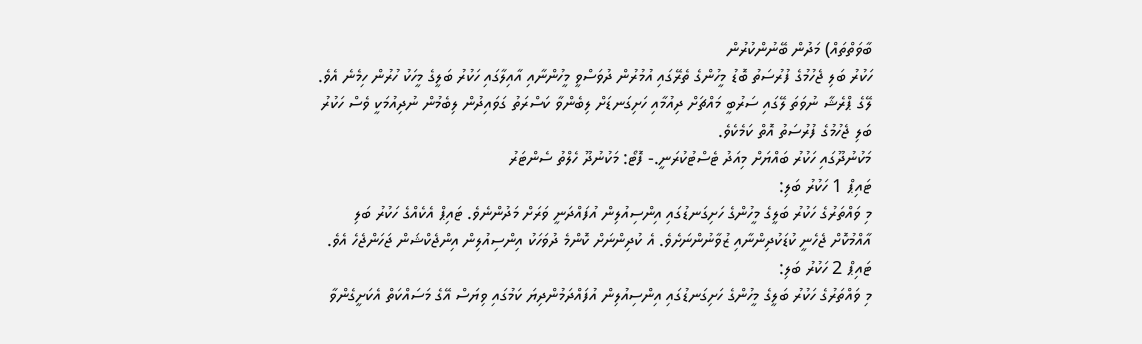ބާވަތްތައް) މަދުން ބޭނުންކުރުން
ހަކުރު ބަލި ޖެހުމުގެ ފުރުސަތު ބޮޑު މީހުންގެ ތެރޭގައި އުމުރުން ދުވަސްވީ މީހުންނާއި އާއިލާގައި ހަކުރު ބަލީގެ މީހަކު ހުރުން ހިމެނެ އެވެ. ލޭގެ ޕްރެޝާ ނުވަތަ ލޭގައި ސަރުބީ މައްޗަށް ދިއުމާއި ހަށިގަނޑަށް ލިބެންވާ ކަސްރަތު ގަވައިދުން ލިބެމުން ނުދިއުމަކީ ވެސް ހަކުރު ބަލި ޖެހުމުގެ ފުރުސަތު އޮތް ކަމެކެވެ.
މަކުނުދޫގައި ހަކުރު ބައްޔަށް މިއަދު ޓެސްޓުކުރަނީ.- ފޮޓޯ: މަކުނުދޫ ހެލްތު ސެންޓަރު
ޓައިޕް 1 ހަކުރު ބަލި:
މި ވައްތަރުގެ ހަކުރު ބަލީގެ މީހުންގެ ހަށިގަނޑުގައި އިންސިއުލިން އުފައްދަނީ ވަރަށް މަދުންނެވެ. ޓައިޕް އެކެއްގެ ހަކުރު ބަލި އާއްމުކޮށް ޖެހެނީ ކުޑަކުދިންނާއި ޒުވާނުންނަށެވެ. އެ ކުދިންނަށް ކޮންމެ ދުވަހަކު އިންސިއުލިން އިންޖެކްޝަން ޖަހަންޖެހެ އެވެ.
ޓައިޕް 2 ހަކުރު ބަލި:
މި ވައްތަރުގެ ހަކުރު ބަލީގެ މީހުންގެ ހަށިގަނޑުގައި އިންސިއުލިން އުފައްދަމުންދިޔަ ކަމުގައި ވިޔަސް އޭގެ މަސައްކަތް އެކަށީގެންވާ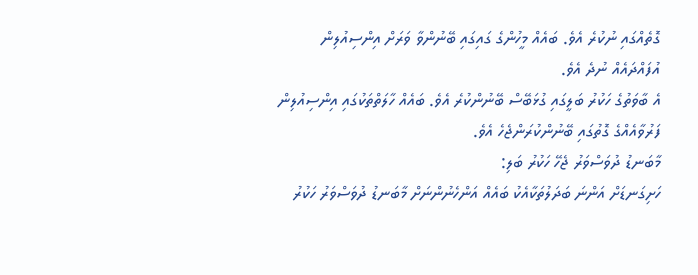ގޮތެއްގައި ނުކުރެ އެވެ. ބައެއް މީހުންގެ ގައިގައި ބޭނުންވާ ވަރަށް އިންސިއުލިން އުފައްދައެއް ނުދެ އެވެ.
އެ ބާވަތުގެ ހަކުރު ބަލީގައި ގުޅަބޭސް ބޭނުންކުރެ އެވެ. ބައެއް ހާލަތްތަކުގައި އިންސިއުލިން ފަރުވާއެއްގެ ގޮތުގައި ބޭނުންކުރަންޖެހެ އެވެ.
މާބަނޑު ދުވަސްވަރު ޖެހޭ ހަކުރު ބަލި:
ހަށިގަނޑަށް އަންނަ ބަދަލުތަކާއެކު ބައެއް އަންހެނުންނަށް މާބަނޑު ދުވަސްވަރު ހަކުރު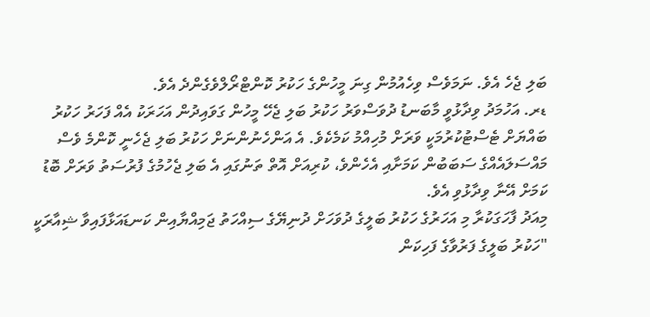ބަލި ޖެހެ އެވެ. ނަމަވެސް ވިހެއުމުން ގިނަ މީހުންގެ ހަކުރު ކޮންޓްރޯލްވެގެންދެ އެވެ.
ޑރ. އަހުމަދު ވިދާޅުވީ މާބަނޑު ދުވަސްވަރު ހަކުރު ބަލި ޖެހޭ މީހުން ގަވައިދުން އަހަރަކު އެއް ފަހަރު ހަކުރު ބައްޔަށް ޓެސްޓުކުރުމަކީ ވަރަށް މުހިއްމު ކަމެކެވެ. އެ އަންހެނުންނަށް ހަކުރު ބަލި ޖެހެނީ ކޮންމެ ވެސް މައްސަލައެއްގެ ސަބަބުން ކަމަށާއި އެހެންވެ، ކުރިއަށް އޮތް ތަނުގައި އެ ބަލި ޖެހުމުގެ ފުރުސަތު ވަރަށް ބޮޑު ކަމަށް އޭނާ ވިދާޅުވި އެވެ.
މިއަދު ފާހަގަކުރާ މި އަހަރުގެ ހަކުރު ބަލީގެ ދުވަހަށް ދުނިޔޭގެ ސިއްހަތު ޖަމިއްޔާއިން ކަނޑައަޅާފައިވާ ޝިއާރަކީ "ހަކުރު ބަލީގެ ފަރުވާގެ ފަހިކަން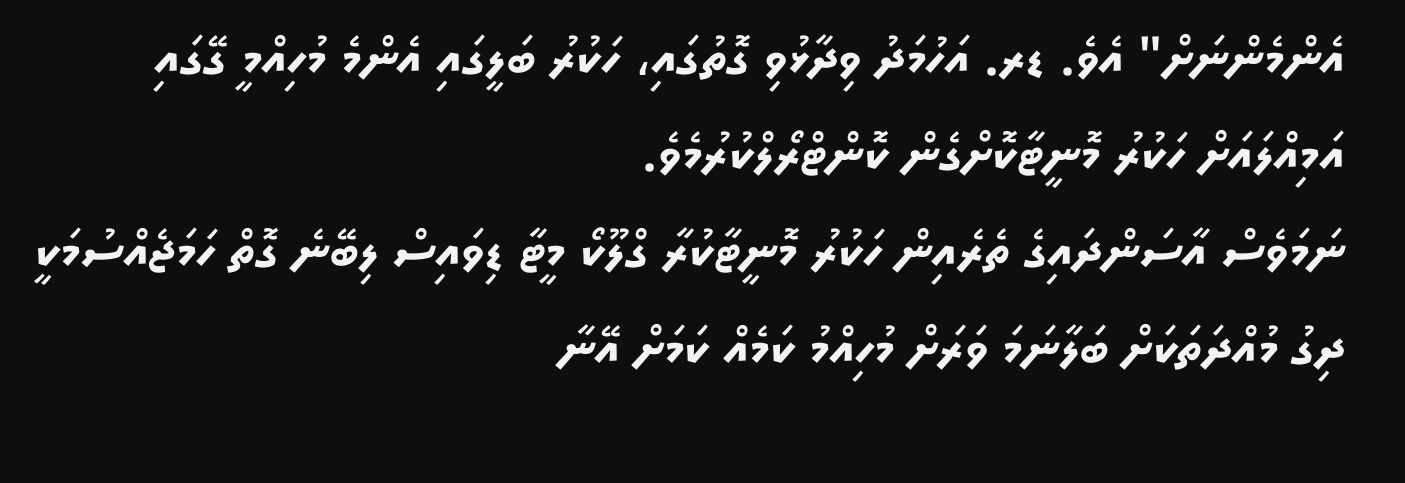އެންމެންނަށް" އެވެ. ޑރ. އަހުމަދު ވިދާޅުވި ގޮތުގައި، ހަކުރު ބަލީގައި އެންމެ މުހިއްމީ ގޭގައި އަމިއްލައަށް ހަކުރު މޮނީޓާކޮށްގެން ކޮންޓްރޯލްކުރުމެވެ.
ނަމަވެސް އާސަންދައިގެ ތެރެއިން ހަކުރު މޮނީޓާކުރާ ގްލޫކޯ މީޓާ ޑިވައިސް ލިބޭނެ ގޮތް ހަމަޖެއްސުމަކީ ދިގު މުއްދަތަކަށް ބަލާނަމަ ވަރަށް މުހިއްމު ކަމެއް ކަމަށް އޭނާ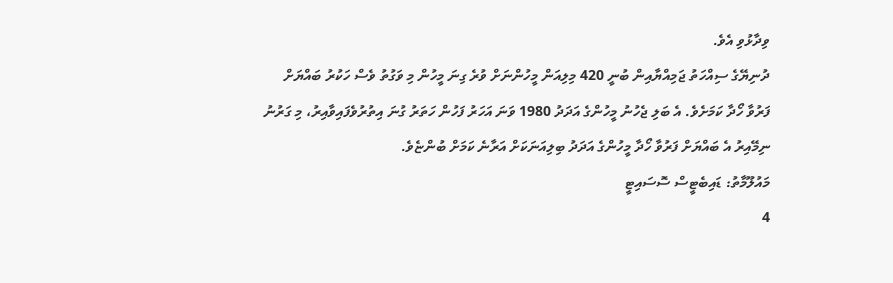ވިދާޅުވި އެވެ.
ދުނިޔޭގެ ސިއްހަތު ޖަމިއްޔާއިން ބުނީ 420 މިލިއަން މީހުންނަށް ވުރެ ގިނަ މީހުން މި ވަގުތު ވެސް ހަކުރު ބައްޔަށް ފަރުވާ ހޯދާ ކަމަށެވެ. އެ ބަލި ޖެހުނު މީހުންގެ އަދަދު 1980 ވަނަ އަހަރު ފަހުން ހަތަރު ގުނަ އިތުރުވެފައިވާއިރު، މި ގަރުނު ނިމޭއިރު އެ ބައްޔަށް ފަރުވާ ހޯދާ މީހުންގެ އަދަދު ބިލިއަނަކަށް އަރާނެ ކަމަށް ބުންޏެވެ.
މައުލޫމާތު: ޑައިބެޓީސް ސޮސައިޓީ
4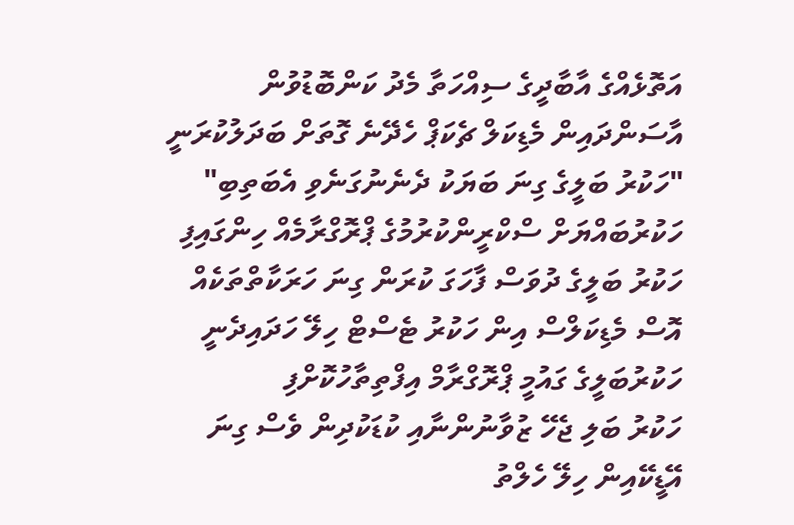އަތޮޅެއްގެ އާބާދީގެ ސިއްހަތާ މެދު ކަންބޮޑުވުން
އާސަންދައިން މެޑިކަލް ޗެކަޕް ހެދޭނެ ގޮތަށް ބަދަލުކުރަނީ
"ހަކުރު ބަލީގެ ގިނަ ބަޔަކު ދެނެނުގަނެވި އެބަތިބި"
ހަކުރުބައްޔަށް ސްކްރީންކުރުމުގެ ޕްރޮގްރާމެއް ހިންގައިފި
ހަކުރު ބަލީގެ ދުވަސް ފާހަގަ ކުރަން ގިނަ ހަރަކާތްތަކެއް
އޮސް މެޑިކަލްސް އިން ހަކުރު ޓެސްޓް ހިލޭ ހަދައިދެނީ
ހަކުރުބަލީގެ ގައުމީ ޕްރޮގްރާމް އިފްތިތާހުކޮށްފި
ހަކުރު ބަލި ޖެހޭ ޒުވާނުންނާއި ކުޑަކުދިން ވެސް ގިނަ
އޭޑީކޭއިން ހިލޭ ހެލްތު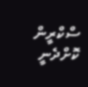ސްކްރީން ކޮށްދެނީ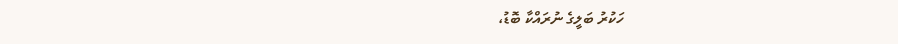ހަކުރު ބަލީގެ ނުރައްކާ ބޮޑު،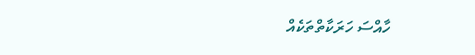ހާއްސަ ހަރަކާތްތަކެއް